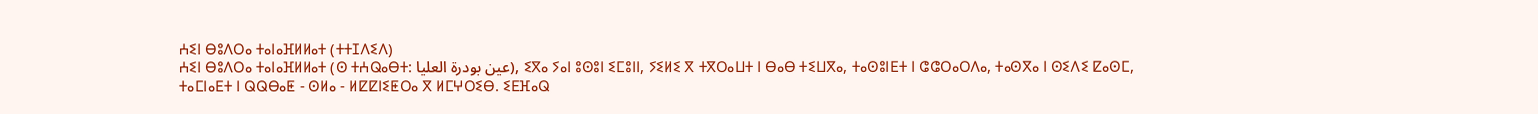ⵄⵉⵏ ⴱⵓⴷⵔⴰ ⵜⴰⵏⴰⴼⵍⵍⴰⵜ (ⵜⵜⵊⴷⵉⴷ)
ⵄⵉⵏ ⴱⵓⴷⵔⴰ ⵜⴰⵏⴰⴼⵍⵍⴰⵜ (ⵙ ⵜⵄⵕⴰⴱⵜ: عين بودرة العليا), ⵉⴳⴰ ⵢⴰⵏ ⵓⵙⵓⵏ ⵉⵎⵓⵏⵏ, ⵢⵉⵍⵉ ⴳ ⵜⴳⵔⴰⵡⵜ ⵏ ⴱⴰⴱ ⵜⵉⵡⴳⴰ, ⵜⴰⵙⵓⵏⴹⵜ ⵏ ⵛⵛⵔⴰⵔⴷⴰ, ⵜⴰⵙⴳⴰ ⵏ ⵙⵉⴷⵉ ⵇⴰⵙⵎ, ⵜⴰⵎⵏⴰⴹⵜ ⵏ ⵕⵕⴱⴰⵟ - ⵙⵍⴰ - ⵍⵇⵇⵏⵉⵟⵔⴰ ⴳ ⵍⵎⵖⵔⵉⴱ. ⵉⴹⴼⴰⵕ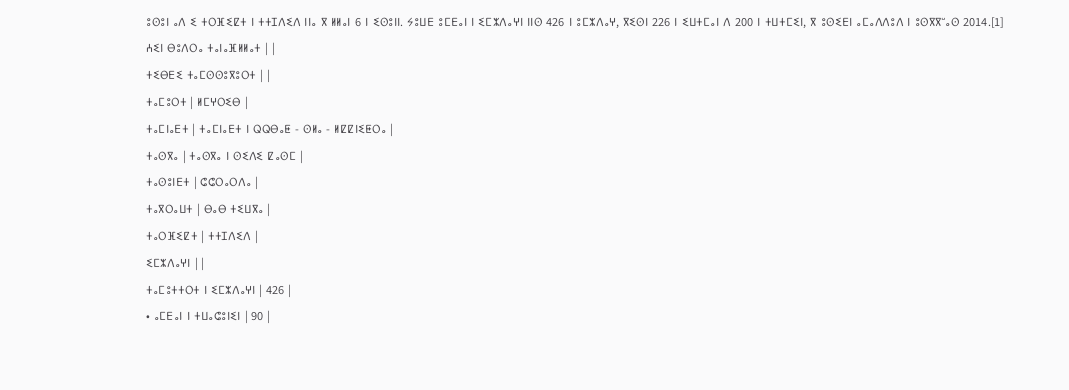ⵓⵙⵓⵏ ⴰⴷ ⵉ ⵜⵔⴼⵉⵇⵜ ⵏ ⵜⵜⵊⴷⵉⴷ ⵏⵏⴰ ⴳ ⵍⵍⴰⵏ 6 ⵏ ⵉⵙⵓⵏⵏ. ⵢⵓⵡⴹ ⵓⵎⴹⴰⵏ ⵏ ⵉⵎⵣⴷⴰⵖⵏ ⵏⵏⵙ 426 ⵏ ⵓⵎⵣⴷⴰⵖ, ⴳⵉⵙⵏ 226 ⵏ ⵉⵡⵜⵎⴰⵏ ⴷ 200 ⵏ ⵜⵡⵜⵎⵉⵏ, ⴳ ⵓⵙⵉⴹⵏ ⴰⵎⴰⴷⴷⵓⴷ ⵏ ⵓⵙⴳⴳⵯⴰⵙ 2014.[1]
ⵄⵉⵏ ⴱⵓⴷⵔⴰ ⵜⴰⵏⴰⴼⵍⵍⴰⵜ | |
ⵜⵉⴱⴹⵉ ⵜⴰⵎⵙⵙⵓⴳⵓⵔⵜ | |
ⵜⴰⵎⵓⵔⵜ | ⵍⵎⵖⵔⵉⴱ |
ⵜⴰⵎⵏⴰⴹⵜ | ⵜⴰⵎⵏⴰⴹⵜ ⵏ ⵕⵕⴱⴰⵟ - ⵙⵍⴰ - ⵍⵇⵇⵏⵉⵟⵔⴰ |
ⵜⴰⵙⴳⴰ | ⵜⴰⵙⴳⴰ ⵏ ⵙⵉⴷⵉ ⵇⴰⵙⵎ |
ⵜⴰⵙⵓⵏⴹⵜ | ⵛⵛⵔⴰⵔⴷⴰ |
ⵜⴰⴳⵔⴰⵡⵜ | ⴱⴰⴱ ⵜⵉⵡⴳⴰ |
ⵜⴰⵔⴼⵉⵇⵜ | ⵜⵜⵊⴷⵉⴷ |
ⵉⵎⵣⴷⴰⵖⵏ | |
ⵜⴰⵎⵓⵜⵜⵔⵜ ⵏ ⵉⵎⵣⴷⴰⵖⵏ | 426 |
• ⴰⵎⴹⴰⵏ ⵏ ⵜⵡⴰⵛⵓⵏⵉⵏ | 90 |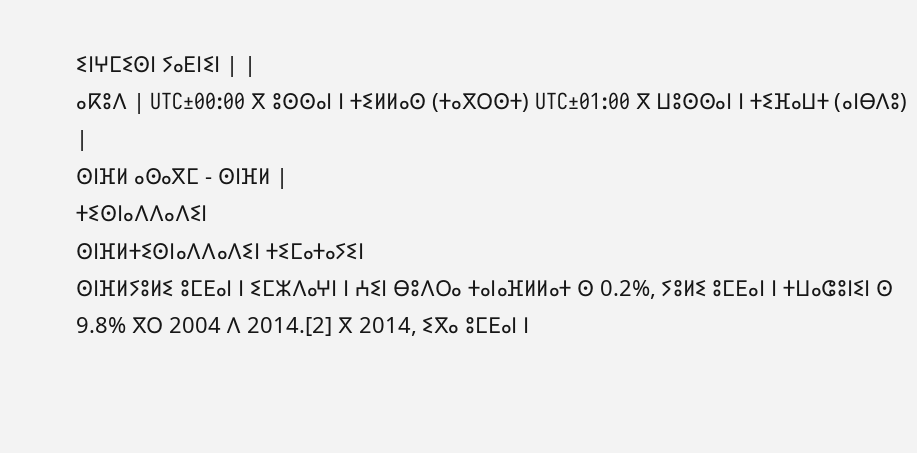ⵉⵏⵖⵎⵉⵙⵏ ⵢⴰⴹⵏⵉⵏ | |
ⴰⴽⵓⴷ | UTC±00:00 ⴳ ⵓⵙⵙⴰⵏ ⵏ ⵜⵉⵍⵍⴰⵙ (ⵜⴰⴳⵔⵙⵜ) UTC±01:00 ⴳ ⵡⵓⵙⵙⴰⵏ ⵏ ⵜⵉⴼⴰⵡⵜ (ⴰⵏⴱⴷⵓ) |
ⵙⵏⴼⵍ ⴰⵙⴰⴳⵎ - ⵙⵏⴼⵍ |
ⵜⵉⵙⵏⴰⴷⴷⴰⴷⵉⵏ
ⵙⵏⴼⵍⵜⵉⵙⵏⴰⴷⴷⴰⴷⵉⵏ ⵜⵉⵎⴰⵜⴰⵢⵉⵏ
ⵙⵏⴼⵍⵢⵓⵍⵉ ⵓⵎⴹⴰⵏ ⵏ ⵉⵎⵣⴷⴰⵖⵏ ⵏ ⵄⵉⵏ ⴱⵓⴷⵔⴰ ⵜⴰⵏⴰⴼⵍⵍⴰⵜ ⵙ 0.2%, ⵢⵓⵍⵉ ⵓⵎⴹⴰⵏ ⵏ ⵜⵡⴰⵛⵓⵏⵉⵏ ⵙ 9.8% ⴳⵔ 2004 ⴷ 2014.[2] ⴳ 2014, ⵉⴳⴰ ⵓⵎⴹⴰⵏ ⵏ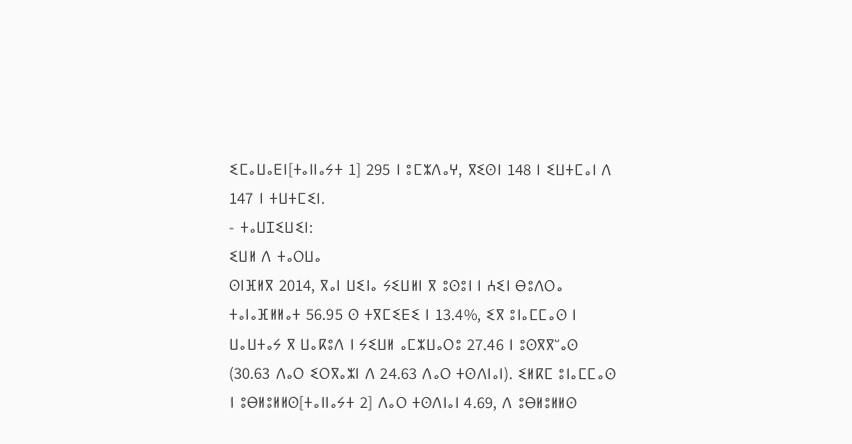ⵉⵎⴰⵡⴰⴹⵏ[ⵜⴰⵏⵏⴰⵢⵜ 1] 295 ⵏ ⵓⵎⵣⴷⴰⵖ, ⴳⵉⵙⵏ 148 ⵏ ⵉⵡⵜⵎⴰⵏ ⴷ 147 ⵏ ⵜⵡⵜⵎⵉⵏ.
- ⵜⴰⵡⵊⵉⵡⵉⵏ:
ⵉⵡⵍ ⴷ ⵜⴰⵔⵡⴰ
ⵙⵏⴼⵍⴳ 2014, ⴳⴰⵏ ⵡⵉⵏⴰ ⵢⵉⵡⵍⵏ ⴳ ⵓⵙⵓⵏ ⵏ ⵄⵉⵏ ⴱⵓⴷⵔⴰ ⵜⴰⵏⴰⴼⵍⵍⴰⵜ 56.95 ⵙ ⵜⴳⵎⵉⴹⵉ ⵏ 13.4%, ⵉⴳ ⵓⵏⴰⵎⵎⴰⵙ ⵏ ⵡⴰⵡⵜⴰⵢ ⴳ ⵡⴰⴽⵓⴷ ⵏ ⵢⵉⵡⵍ ⴰⵎⵣⵡⴰⵔⵓ 27.46 ⵏ ⵓⵙⴳⴳⵯⴰⵙ (30.63 ⴷⴰⵔ ⵉⵔⴳⴰⵣⵏ ⴷ 24.63 ⴷⴰⵔ ⵜⵙⴷⵏⴰⵏ). ⵉⵍⴽⵎ ⵓⵏⴰⵎⵎⴰⵙ ⵏ ⵓⴱⵍⵓⵍⵍⵙ[ⵜⴰⵏⵏⴰⵢⵜ 2] ⴷⴰⵔ ⵜⵙⴷⵏⴰⵏ 4.69, ⴷ ⵓⴱⵍⵓⵍⵍⵙ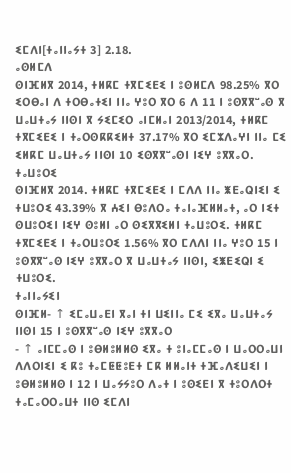ⵉⵎⴷⵏ[ⵜⴰⵏⵏⴰⵢⵜ 3] 2.18.
ⴰⵙⵍⵎⴷ
ⵙⵏⴼⵍⴳ 2014, ⵜⵍⴽⵎ ⵜⴳⵎⵉⴹⵉ ⵏ ⵓⵙⵍⵎⴷ 98.25% ⴳⵔ ⵉⵔⴱⴰⵏ ⴷ ⵜⵔⴱⴰⵜⵉⵏ ⵏⵏⴰ ⵖⵓⵔ ⴳⵔ 6 ⴷ 11 ⵏ ⵓⵙⴳⴳⵯⴰⵙ ⴳ ⵡⴰⵡⵜⴰⵢ ⵏⵏⵙⵏ ⴳ ⵢⵉⵎⵉⵔ ⴰⵏⵎⵍⴰⵏ 2013/2014, ⵜⵍⴽⵎ ⵜⴳⵎⵉⴹⵉ ⵏ ⵜⴰⵔⵙⴽⴽⵉⵍⵜ 37.17% ⴳⵔ ⵉⵎⵣⴷⴰⵖⵏ ⵏⵏⴰ ⵎⵉ ⵉⵍⴽⵎ ⵡⴰⵡⵜⴰⵢ ⵏⵏⵙⵏ 10 ⵉⵙⴳⴳⵯⴰⵙⵏ ⵏⵉⵖ ⵓⴳⴳⴰⵔ.
ⵜⴰⵡⵓⵔⵉ
ⵙⵏⴼⵍⴳ 2014. ⵜⵍⴽⵎ ⵜⴳⵎⵉⴹⵉ ⵏ ⵎⴷⴷ ⵏⵏⴰ ⵥⴹⴰⵕⵏⵉⵏ ⵉ ⵜⵡⵓⵔⵉ 43.39% ⴳ ⵄⵉⵏ ⴱⵓⴷⵔⴰ ⵜⴰⵏⴰⴼⵍⵍⴰⵜ, ⴰⵔ ⵏⵉⵜ ⵙⵡⵓⵔⵉⵏ ⵏⵉⵖ ⵙⵓⵍⵏ ⴰⵔ ⵙⵉⴳⴳⵉⵍⵏ ⵜⴰⵡⵓⵔⵉ. ⵜⵍⴽⵎ ⵜⴳⵎⵉⴹⵉ ⵏ ⵜⴰⵔⵡⵓⵔⵉ 1.56% ⴳⵔ ⵎⴷⴷⵏ ⵏⵏⴰ ⵖⵓⵔ 15 ⵏ ⵓⵙⴳⴳⵯⴰⵙ ⵏⵉⵖ ⵓⴳⴳⴰⵔ ⴳ ⵡⴰⵡⵜⴰⵢ ⵏⵏⵙⵏ, ⵉⵥⴹⵉⵕⵏ ⵉ ⵜⵡⵓⵔⵉ.
ⵜⴰⵏⵏⴰⵢⵉⵏ
ⵙⵏⴼⵍ- ↑ ⵉⵎⴰⵡⴰⴹⵏ ⴳⴰⵏ ⵜⵏ ⵡⵉⵏⵏⴰ ⵎⵉ ⵉⴳⴰ ⵡⴰⵡⵜⴰⵢ ⵏⵏⵙⵏ 15 ⵏ ⵓⵙⴳⴳⵯⴰⵙ ⵏⵉⵖ ⵓⴳⴳⴰⵔ
- ↑ ⴰⵏⵎⵎⴰⵙ ⵏ ⵓⴱⵍⵓⵍⵍⵙ ⵉⴳⴰ ⵜ ⵓⵏⴰⵎⵎⴰⵙ ⵏ ⵡⴰⵔⵔⴰⵡⵏ ⴷⴷⵔⵏⵉⵏ ⵉ ⴽⵓ ⵜⴰⵎⵟⵟⵓⴹⵜ ⵎⴽ ⵍⵍⴰⵏⵜ ⵜⴼⴰⴷⵉⵡⵉⵏ ⵏ ⵓⴱⵍⵓⵍⵍⵙ ⵏ 12 ⵏ ⵡⴰⵢⵢⵓⵔ ⴷⴰⵜ ⵏ ⵓⵙⵉⴹⵏ ⴳ ⵜⵓⵔⴷⵔⵜ ⵜⴰⵎⴰⵔⵔⴰⵡⵜ ⵏⵏⵙ ⵉⵎⴷⵏ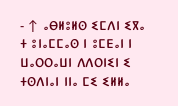- ↑ ⴰⴱⵍⵓⵍⵙ ⵉⵎⴷⵏ ⵉⴳⴰ ⵜ ⵓⵏⴰⵎⵎⴰⵙ ⵏ ⵓⵎⴹⴰⵏ ⵏ ⵡⴰⵔⵔⴰⵡⵏ ⴷⴷⵔⵏⵉⵏ ⵉ ⵜⵙⴷⵏⴰⵏ ⵏⵏⴰ ⵎⵉ ⵉⵍⵍⴰ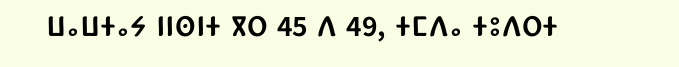ⵡⴰⵡⵜⴰⵢ ⵏⵏⵙⵏⵜ ⴳⵔ 45 ⴷ 49, ⵜⵎⴷⴰ ⵜⵓⴷⵔⵜ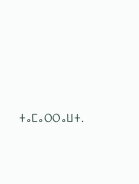ⵜⴰⵎⴰⵔⵔⴰⵡⵜ.